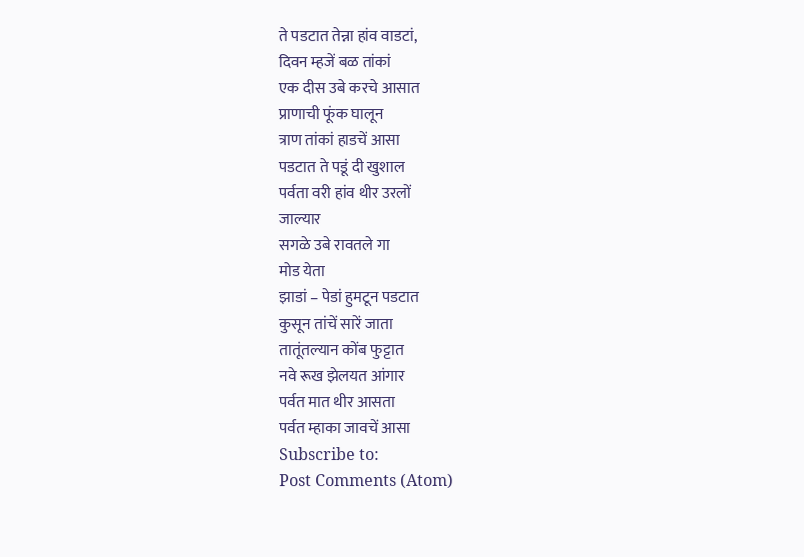ते पडटात तेन्ना हांव वाडटां,
दिवन म्हजें बळ तांकां
एक दीस उबे करचे आसात
प्राणाची फूंक घालून
त्राण तांकां हाडचें आसा
पडटात ते पडूं दी खुशाल
पर्वता वरी हांव थीर उरलों
जाल्यार
सगळे उबे रावतले गा
मोड येता
झाडां – पेडां हुमटून पडटात
कुसून तांचें सारें जाता
तातूंतल्यान कोंब फुट्टात
नवे रूख झेलयत आंगार
पर्वत मात थीर आसता
पर्वत म्हाका जावचें आसा
Subscribe to:
Post Comments (Atom)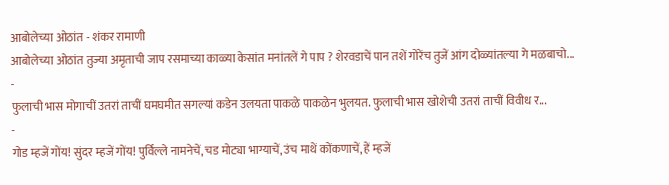आबोलेच्या ओठांत - शंकर रामाणी
आबोलेच्या ओठांत तुज्या अमृताची जाप रसमाच्या काळ्या केसांत मनांतलें गे पाप ? शेरवडाचें पान तशें गोरेंच तुजें आंग दोळ्यांतल्या गे मळबाचो...
-
फुलाची भास मोगाचीं उतरां ताचीं घमघमीत सगल्यां कडेन उलयता पाकळे पाकळेन भुलयत. फुलाची भास खोशेची उतरां ताचीं विवीध र...
-
गोड म्हजें गोंय! सुंदर म्हजें गोंय! पुर्विल्ले नामनेचें, चड मोट्या भाग्याचें, उंच माथें कोंकणाचें, हें म्हजें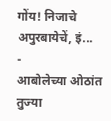गोंय! निजाचे अपुरबायेचें, इं...
-
आबोलेच्या ओठांत तुज्या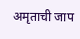अमृताची जाप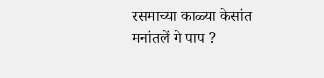रसमाच्या काळ्या केसांत मनांतलें गे पाप ?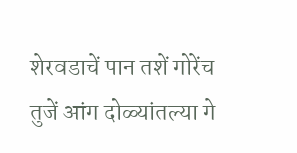शेरवडाचें पान तशें गोरेंच तुजें आंग दोळ्यांतल्या गे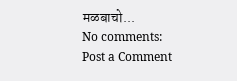मळबाचो...
No comments:
Post a Comment